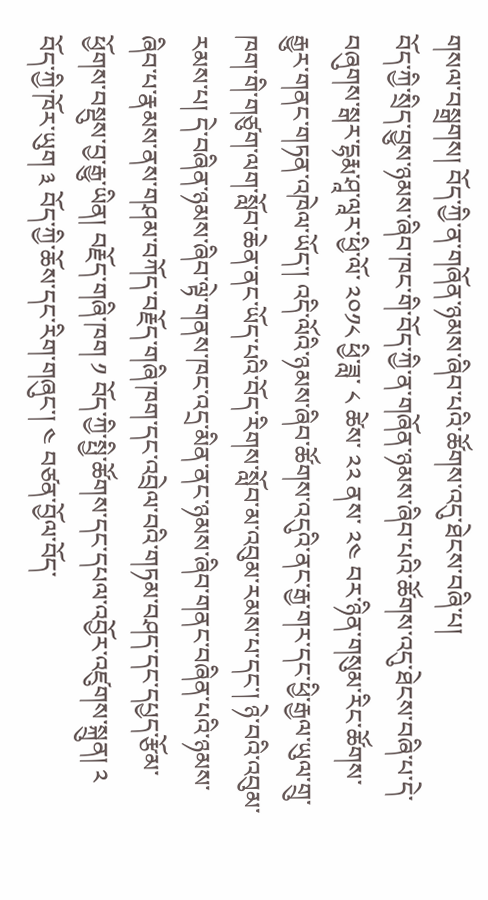གསལ་བསྒྲགས། བོད་ཀྱི་ན་གཞོན་ཉམས་ཞིབ་པའི་ཚོགས་འདུ་ཐེངས་བཞི་པ།
བོད་ཀྱི་སྲིད་བྱུས་ཉམས་ཞིབ་ཁང་གི་བོད་ཀྱི་ན་གཞོན་ཉམས་ཞིབ་པའི་ཚོགས་འདུ་ཐེངས་བཞི་པ་དེ་བཞུགས་སྒར་དྷརྨ་ཤཱ་ལཱར་ཕྱི་ལོ་ ༢༠༡༨ ཕྱི་ཟླ་ ༨ ཚེས་ ༢༢ ནས་ ༢༤ བར་ཉིན་གསུམ་རིང་ཚོགས་རྒྱུར་གནང་གཏན་འཁེལ་ཡོད་། འདི་ལོའི་ཉམས་ཞིབ་ཚོགས་འདུའི་ནང་རྒྱ་གར་དང་ཕྱི་རྒྱལ་ཡུལ་གྲུ་ཁག་གི་གཙུག་ལག་སློབ་ཆེན་ནང་ཡོད་པའི་བོད་རིགས་སློབ་མ་འབུམ་རམས་པ་དང་། ཉེ་བའི་འབུམ་རམས་པ། དེ་བཞིན་ཉམས་ཞིབ་ལྟེ་གནས་ཁང་འདྲ་མིན་ནང་ཉམས་ཞིབ་གནང་བཞིན་པའི་ཉམས་ཞིབ་པ་རྣམས་ནས་གཤམ་བཀོད་བརྗོད་གཞི་ཁག་དང་འབྲེལ་བའི་གཏམ་བཤད་དང་དཔྱད་རྩོམ་ཕྱོགས་བསྡུས་བྱ་རྒྱུ་ཡིན། བརྗོད་གཞི་ཁག ༡ བོད་ཀྱི་སྤྱི་ཚོགས་དང་དཔལ་འབྱོར་འཛུགས་སྐྲུན། ༢ བོད་ཀྱི་ཁོར་ཡུག ༣ བོད་ཀྱི་ཆོས་དང་རིག་གཞུང་། ༤ བཙན་བྱོལ་བོད་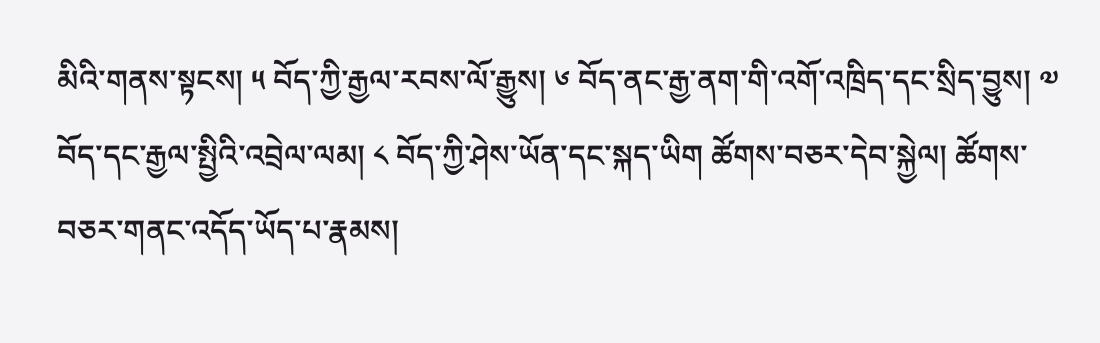མིའི་གནས་སྟངས། ༥ བོད་ཀྱི་རྒྱལ་རབས་ལོ་རྒྱུས། ༦ བོད་ནང་རྒྱ་ནག་གི་འགོ་འཁྲིད་དང་སྲིད་བྱུས། ༧ བོད་དང་རྒྱལ་སྤྱིའི་འབྲེལ་ལམ། ༨ བོད་ཀྱི་ཤེས་ཡོན་དང་སྐད་ཡིག ཚོགས་བཅར་དེབ་སྐྱེལ། ཚོགས་བཅར་གནང་འདོད་ཡོད་པ་རྣམས།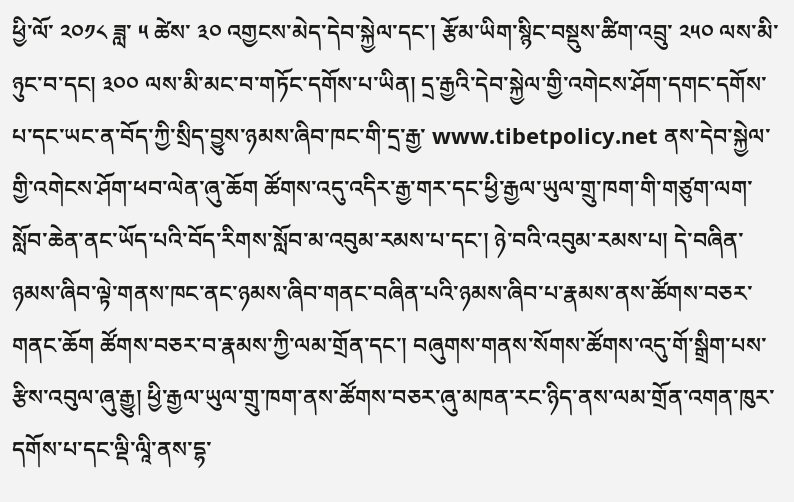ཕྱི་ལོ་ ༢༠༡༨ ཟླ་ ༥ ཚེས་ ༣༠ འགྱངས་མེད་དེབ་སྐྱེལ་དང་། རྩོམ་ཡིག་སྙིང་བསྡུས་ཚིག་འབྲུ་ ༢༥༠ ལས་མི་ཉུང་བ་དང། ༣༠༠ ལས་མི་མང་བ་གཏོང་དགོས་པ་ཡིན། དྲ་རྒྱའི་དེབ་སྐྱེལ་གྱི་འགེངས་ཤོག་དགང་དགོས་པ་དང་ཡང་ན་བོད་ཀྱི་སྲིད་བྱུས་ཉམས་ཞིབ་ཁང་གི་དྲ་རྒྱ་ www.tibetpolicy.net ནས་དེབ་སྐྱེལ་གྱི་འགེངས་ཤོག་ཕབ་ལེན་ཞུ་ཆོག ཚོགས་འདུ་འདིར་རྒྱ་གར་དང་ཕྱི་རྒྱལ་ཡུལ་གྲུ་ཁག་གི་གཙུག་ལག་སློབ་ཆེན་ནང་ཡོད་པའི་བོད་རིགས་སློབ་མ་འབུམ་རམས་པ་དང་། ཉེ་བའི་འབུམ་རམས་པ། དེ་བཞིན་ཉམས་ཞིབ་ལྟེ་གནས་ཁང་ནང་ཉམས་ཞིབ་གནང་བཞིན་པའི་ཉམས་ཞིབ་པ་རྣམས་ནས་ཚོགས་བཅར་གནང་ཆོག ཚོགས་བཅར་བ་རྣམས་ཀྱི་ལམ་གྲོན་དང་། བཞུགས་གནས་སོགས་ཚོགས་འདུ་གོ་སྒྲིག་པས་རྩིས་འབུལ་ཞུ་རྒྱུ། ཕྱི་རྒྱལ་ཡུལ་གྲུ་ཁག་ནས་ཚོགས་བཅར་ཞུ་མཁན་རང་ཉིད་ནས་ལམ་གྲོན་འགན་ཁུར་དགོས་པ་དང་ལྡི་ལཱི་ནས་དྷ་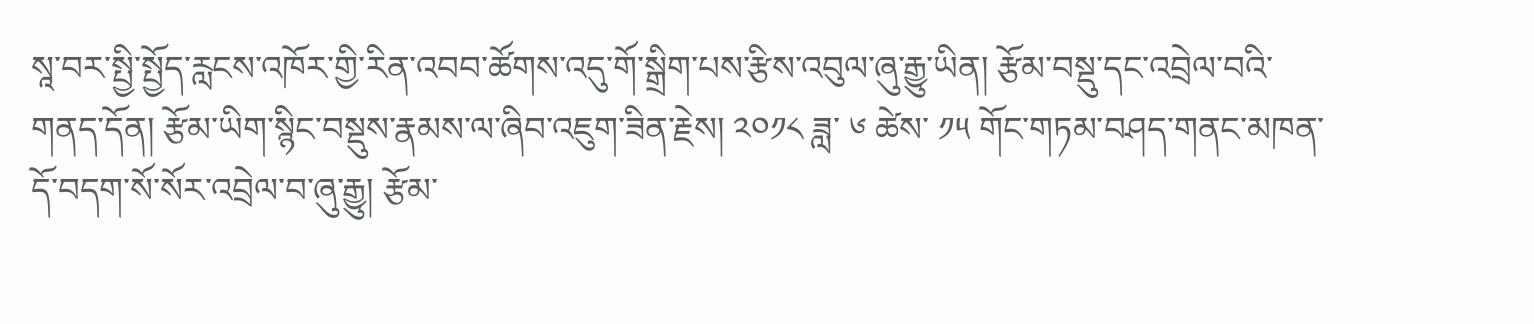སཱ་བར་སྤྱི་སྤྱོད་རླངས་འཁོར་གྱི་རིན་འབབ་ཚོགས་འདུ་གོ་སྒྲིག་པས་རྩིས་འབུལ་ཞུ་རྒྱུ་ཡིན། རྩོམ་བསྡུ་དང་འབྲེལ་བའི་གནད་དོན། རྩོམ་ཡིག་སྙིང་བསྡུས་རྣམས་ལ་ཞིབ་འཇུག་ཟིན་རྗེས། ༢༠༡༨ ཟླ་ ༦ ཚེས་ ༡༥ གོང་གཏམ་བཤད་གནང་མཁན་དོ་བདག་སོ་སོར་འབྲེལ་བ་ཞུ་རྒྱུ། རྩོམ་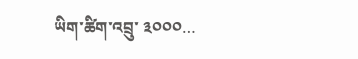ཡིག་ཚིག་འབྲུ་ ༣༠༠༠…